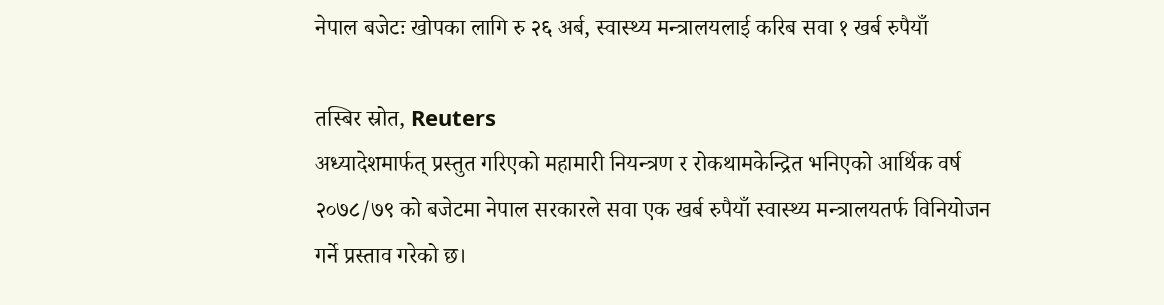नेपाल बजेटः खोपका लागि रु २६ अर्ब, स्वास्थ्य मन्त्रालयलाई करिब सवा १ खर्ब रुपैयाँ

तस्बिर स्रोत, Reuters
अध्यादेशमार्फत् प्रस्तुत गरिएको महामारी नियन्त्रण र रोकथामकेन्द्रित भनिएको आर्थिक वर्ष २०७८/७९ को बजेटमा नेपाल सरकारले सवा एक खर्ब रुपैयाँ स्वास्थ्य मन्त्रालयतर्फ विनियोजन गर्ने प्रस्ताव गरेको छ।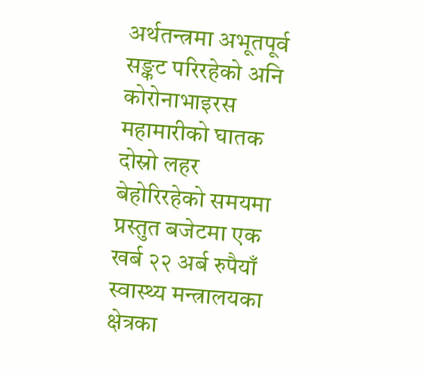अर्थतन्त्रमा अभूतपूर्व सङ्कट परिरहेको अनि कोरोनाभाइरस महामारीको घातक दोस्रो लहर बेहोरिरहेको समयमा प्रस्तुत बजेटमा एक खर्ब २२ अर्ब रुपैयाँ स्वास्थ्य मन्त्रालयका क्षेत्रका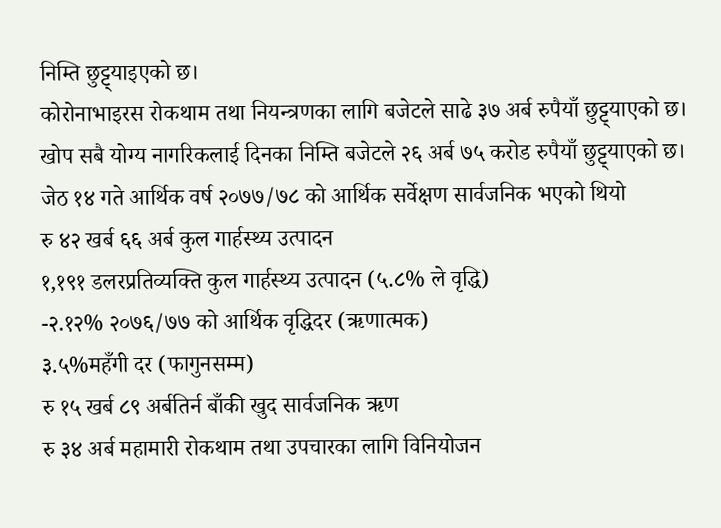निम्ति छुट्ट्याइएको छ।
कोरोनाभाइरस रोकथाम तथा नियन्त्रणका लागि बजेटले साढे ३७ अर्ब रुपैयाँ छुट्ट्याएको छ। खोप सबै योग्य नागरिकलाई दिनका निम्ति बजेटले २६ अर्ब ७५ करोड रुपैयाँ छुट्ट्याएको छ।
जेठ १४ गते आर्थिक वर्ष २०७७/७८ को आर्थिक सर्वेक्षण सार्वजनिक भएको थियो
रु ४२ खर्ब ६६ अर्ब कुल गार्हस्थ्य उत्पादन
१,१९१ डलरप्रतिव्यक्ति कुल गार्हस्थ्य उत्पादन (५.८% ले वृद्धि)
-२.१२% २०७६/७७ को आर्थिक वृद्धिदर (ऋणात्मक)
३.५%महँगी दर (फागुनसम्म)
रु १५ खर्ब ८९ अर्बतिर्न बाँकी खुद सार्वजनिक ऋण
रु ३४ अर्ब महामारी रोकथाम तथा उपचारका लागि विनियोजन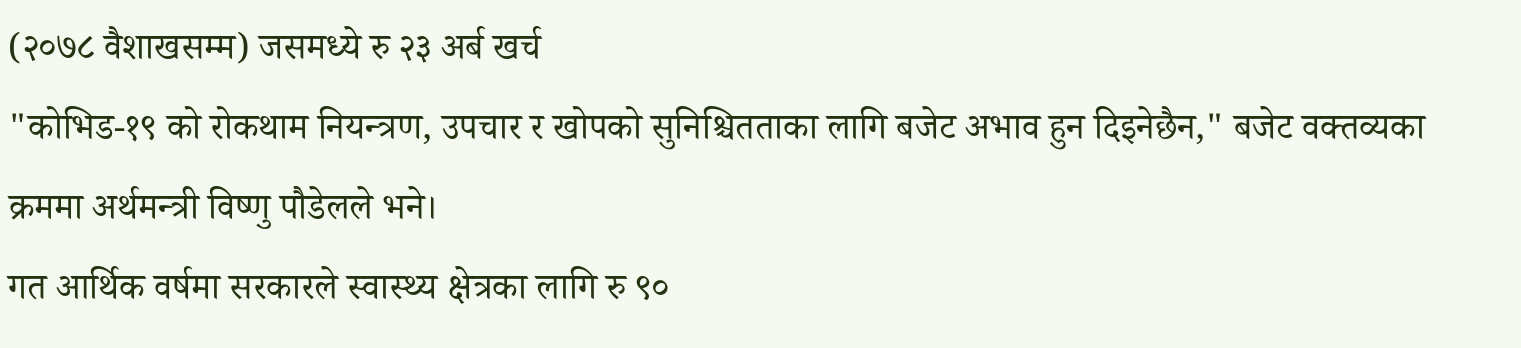(२०७८ वैशाखसम्म) जसमध्ये रु २३ अर्ब खर्च
"कोभिड-१९ को रोकथाम नियन्त्रण, उपचार र खोपको सुनिश्चितताका लागि बजेट अभाव हुन दिइनेछैन," बजेट वक्तव्यका क्रममा अर्थमन्त्री विष्णु पौडेलले भने।
गत आर्थिक वर्षमा सरकारले स्वास्थ्य क्षेत्रका लागि रु ९०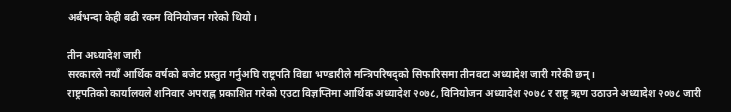अर्बभन्दा केही बढी रकम विनियोजन गरेको थियो।

तीन अध्यादेश जारी
सरकारले नयाँ आर्थिक वर्षको बजेट प्रस्तुत गर्नुअघि राष्ट्रपति विद्या भण्डारीले मन्त्रिपरिषद्को सिफारिसमा तीनवटा अध्यादेश जारी गरेकी छन्।
राष्ट्रपतिको कार्यालयले शनिवार अपराह्ण प्रकाशित गरेको एउटा विज्ञप्तिमा आर्थिक अध्यादेश २०७८, विनियोजन अध्यादेश २०७८ र राष्ट्र ऋण उठाउने अध्यादेश २०७८ जारी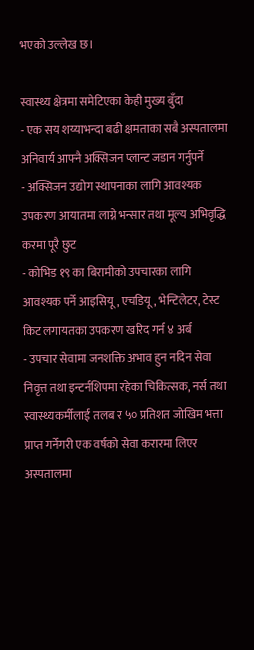भएको उल्लेख छ।

स्वास्थ्य क्षेत्रमा समेटिएका केही मुख्य बुँदा
- एक सय शय्याभन्दा बढी क्षमताका सबै अस्पतालमा अनिवार्य आफ्नै अक्सिजन प्लान्ट जडान गर्नुपर्ने
- अक्सिजन उद्योग स्थापनाका लागि आवश्यक उपकरण आयातमा लाग्ने भन्सार तथा मूल्य अभिवृद्धि करमा पूरै छुट
- कोभिड १९ का बिरामीको उपचारका लागि आवश्यक पर्ने आइसियू, एचडियू, भेन्टिलेटर, टेस्ट किट लगायतका उपकरण खरिद गर्न ४ अर्ब
- उपचार सेवामा जनशक्ति अभाव हुन नदिन सेवा निवृत्त तथा इन्टर्नशिपमा रहेका चिकित्सक, नर्स तथा स्वास्थ्यकर्मीलाई तलब र ५० प्रतिशत जोखिम भत्ता प्राप्त गर्नेगरी एक वर्षको सेवा करारमा लिएर अस्पतालमा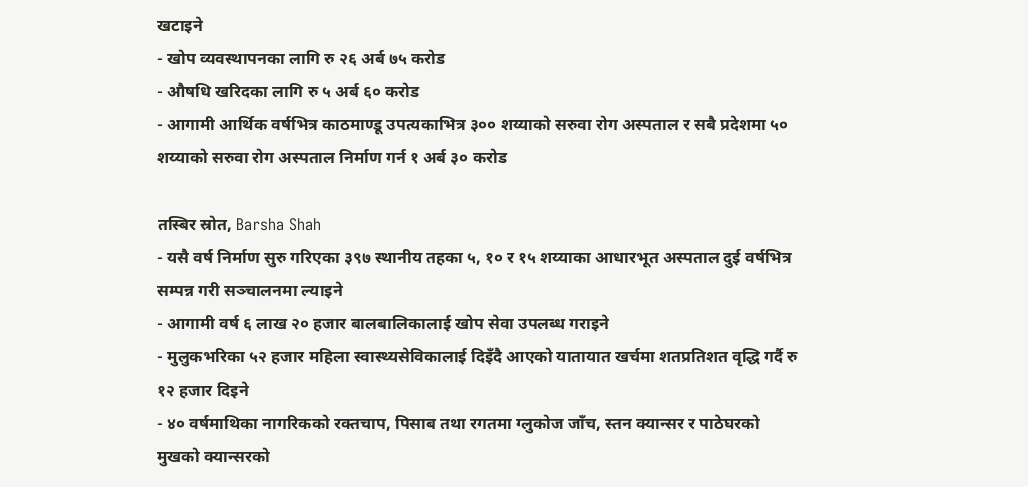खटाइने
- खोप व्यवस्थापनका लागि रु २६ अर्ब ७५ करोड
- औषधि खरिदका लागि रु ५ अर्ब ६० करोड
- आगामी आर्थिक वर्षभित्र काठमाण्डू उपत्यकाभित्र ३०० शय्याको सरुवा रोग अस्पताल र सबै प्रदेशमा ५० शय्याको सरुवा रोग अस्पताल निर्माण गर्न १ अर्ब ३० करोड

तस्बिर स्रोत, Barsha Shah
- यसै वर्ष निर्माण सुरु गरिएका ३९७ स्थानीय तहका ५, १० र १५ शय्याका आधारभूत अस्पताल दुई वर्षभित्र सम्पन्न गरी सञ्चालनमा ल्याइने
- आगामी वर्ष ६ लाख २० हजार बालबालिकालाई खोप सेवा उपलब्ध गराइने
- मुलुकभरिका ५२ हजार महिला स्वास्थ्यसेविकालाई दिइँदै आएको यातायात खर्चमा शतप्रतिशत वृद्धि गर्दै रु १२ हजार दिइने
- ४० वर्षमाथिका नागरिकको रक्तचाप, पिसाब तथा रगतमा ग्लुकोज जाँच, स्तन क्यान्सर र पाठेघरको मुखको क्यान्सरको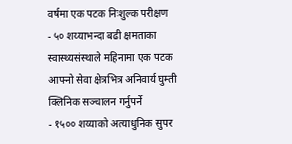वर्षमा एक पटक निःशुल्क परीक्षण
- ५० शय्याभन्दा बढी क्षमताका स्वास्थ्यसंस्थाले महिनामा एक पटक आफ्नो सेवा क्षेत्रभित्र अनिवार्य घुम्ती क्लिनिक सञ्चालन गर्नुपर्ने
- १५०० शय्याको अत्याधुनिक सुपर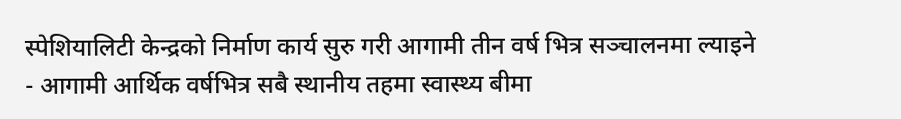स्पेशियालिटी केन्द्रको निर्माण कार्य सुरु गरी आगामी तीन वर्ष भित्र सञ्चालनमा ल्याइने
- आगामी आर्थिक वर्षभित्र सबै स्थानीय तहमा स्वास्थ्य बीमा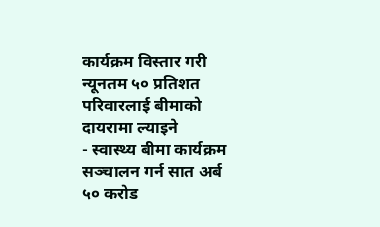कार्यक्रम विस्तार गरी न्यूनतम ५० प्रतिशत परिवारलाई बीमाको दायरामा ल्याइने
- स्वास्थ्य बीमा कार्यक्रम सञ्चालन गर्न सात अर्ब ५० करोड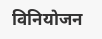विनियोजन